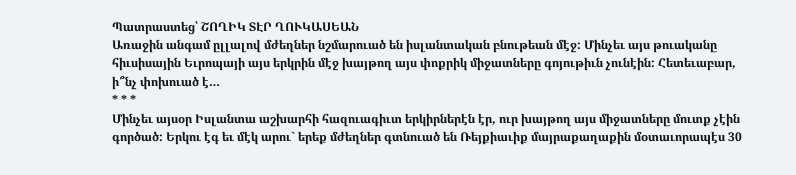Պատրաստեց՝ ՇՈՂԻԿ ՏԷՐ ՂՈՒԿԱՍԵԱՆ
Առաջին անգամ ըլլալով մժեղներ նշմարուած են իսլանտական բնութեան մէջ: Մինչեւ այս թուականը հիւսիսային Եւրոպայի այս երկրին մէջ խայթող այս փոքրիկ միջատները գոյութիւն չունէին: Հետեւաբար, ի՞նչ փոխուած է…
* * *
Մինչեւ այսօր Իսլանտա աշխարհի հազուագիւտ երկիրներէն էր, ուր խայթող այս միջատները մուտք չէին գործած: Երկու էգ եւ մէկ արու` երեք մժեղներ գտնուած են Ռեյքիաւիք մայրաքաղաքին մօտաւորապէս 30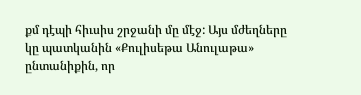քմ դէպի հիւսիս շրջանի մը մէջ: Այս մժեղները կը պատկանին «Քուլիսեթա Անուլաթա» ընտանիքին, որ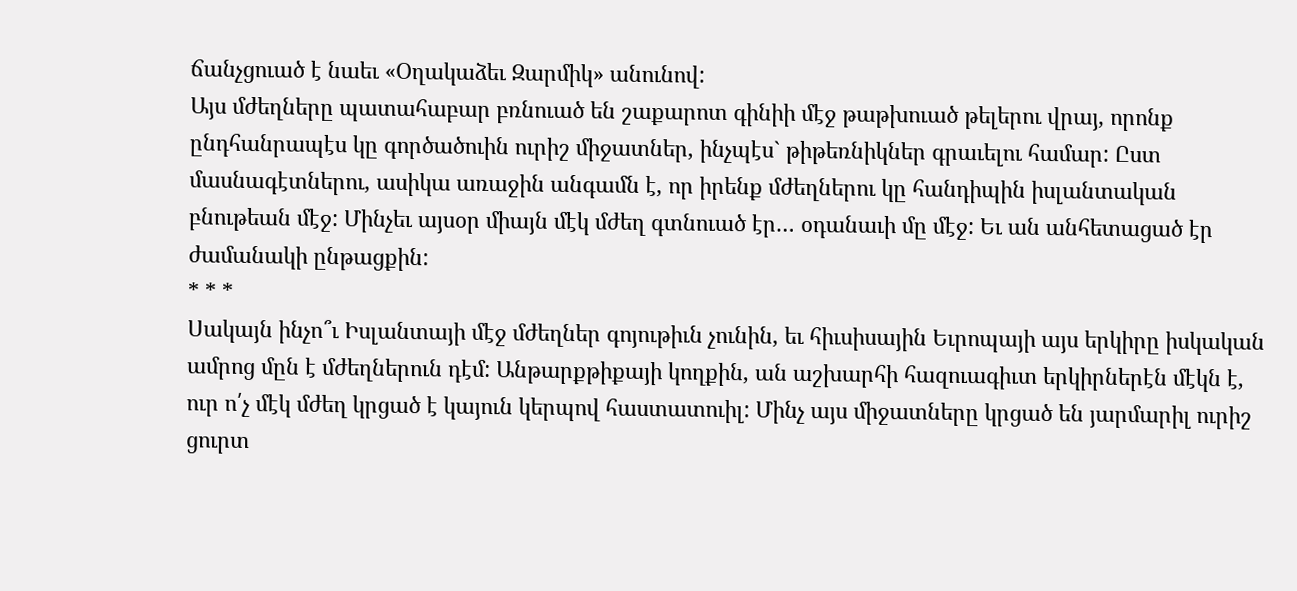ճանչցուած է նաեւ «Օղակաձեւ Զարմիկ» անունով:
Այս մժեղները պատահաբար բռնուած են շաքարոտ գինիի մէջ թաթխուած թելերու վրայ, որոնք ընդհանրապէս կը գործածուին ուրիշ միջատներ, ինչպէս` թիթեռնիկներ գրաւելու համար: Ըստ մասնագէտներու, ասիկա առաջին անգամն է, որ իրենք մժեղներու կը հանդիպին իսլանտական բնութեան մէջ: Մինչեւ այսօր միայն մէկ մժեղ գտնուած էր… օդանաւի մը մէջ: Եւ ան անհետացած էր ժամանակի ընթացքին:
* * *
Սակայն ինչո՞ւ Իսլանտայի մէջ մժեղներ գոյութիւն չունին, եւ հիւսիսային Եւրոպայի այս երկիրը իսկական ամրոց մըն է մժեղներուն դէմ: Անթարքթիքայի կողքին, ան աշխարհի հազուագիւտ երկիրներէն մէկն է, ուր ո՛չ մէկ մժեղ կրցած է կայուն կերպով հաստատուիլ: Մինչ այս միջատները կրցած են յարմարիլ ուրիշ ցուրտ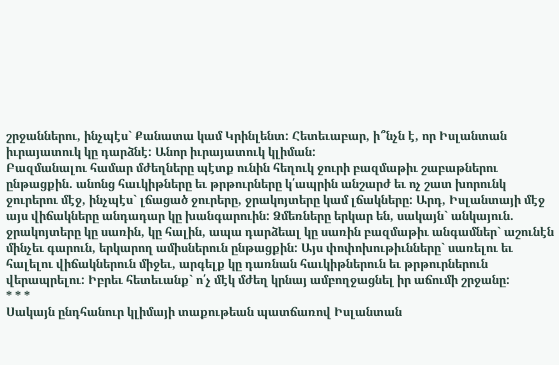շրջաններու, ինչպէս` Քանատա կամ Կրինլենտ: Հետեւաբար, ի՞նչն է, որ Իսլանտան իւրայատուկ կը դարձնէ: Անոր իւրայատուկ կլիման:
Բազմանալու համար մժեղները պէտք ունին հեղուկ ջուրի բազմաթիւ շաբաթներու ընթացքին. անոնց հաւկիթները եւ թրթուրները կ՛ապրին անշարժ եւ ոչ շատ խորունկ ջուրերու մէջ, ինչպէս` լճացած ջուրերը, ջրակոյտերը կամ լճակները: Արդ, Իսլանտայի մէջ այս վիճակները անդադար կը խանգարուին: Ձմեռները երկար են, սակայն` անկայուն. ջրակոյտերը կը սառին, կը հալին, ապա դարձեալ կը սառին բազմաթիւ անգամներ` աշունէն մինչեւ գարուն, երկարող ամիսներուն ընթացքին: Այս փոփոխութիւնները` սառելու եւ հալելու վիճակներուն միջեւ, արգելք կը դառնան հաւկիթներուն եւ թրթուրներուն վերապրելու: Իբրեւ հետեւանք` ո՛չ մէկ մժեղ կրնայ ամբողջացնել իր աճումի շրջանը:
* * *
Սակայն ընդհանուր կլիմայի տաքութեան պատճառով Իսլանտան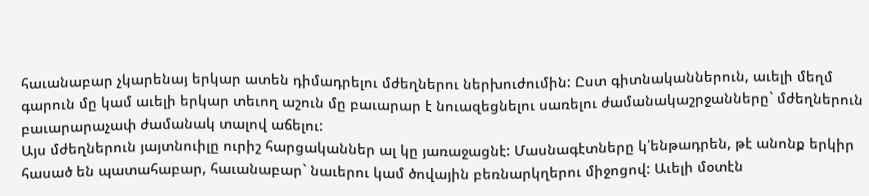հաւանաբար չկարենայ երկար ատեն դիմադրելու մժեղներու ներխուժումին: Ըստ գիտնականներուն, աւելի մեղմ գարուն մը կամ աւելի երկար տեւող աշուն մը բաւարար է նուազեցնելու սառելու ժամանակաշրջանները` մժեղներուն բաւարարաչափ ժամանակ տալով աճելու:
Այս մժեղներուն յայտնուիլը ուրիշ հարցականներ ալ կը յառաջացնէ: Մասնագէտները կ՛ենթադրեն, թէ անոնք երկիր հասած են պատահաբար, հաւանաբար` նաւերու կամ ծովային բեռնարկղերու միջոցով: Աւելի մօտէն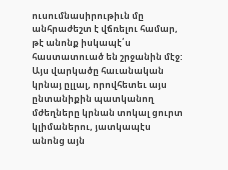ուսումնասիրութիւն մը անհրաժեշտ է վճռելու համար, թէ անոնք իսկապէ՛ս հաստատուած են շրջանին մէջ: Այս վարկածը հաւանական կրնայ ըլլալ, որովհետեւ այս ընտանիքին պատկանող մժեղները կրնան տոկալ ցուրտ կլիմաներու, յատկապէս անոնց այն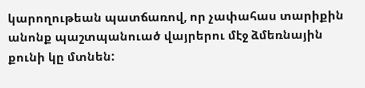կարողութեան պատճառով, որ չափահաս տարիքին անոնք պաշտպանուած վայրերու մէջ ձմեռնային քունի կը մտնեն: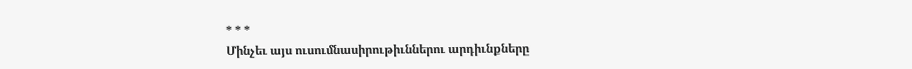* * *
Մինչեւ այս ուսումնասիրութիւններու արդիւնքները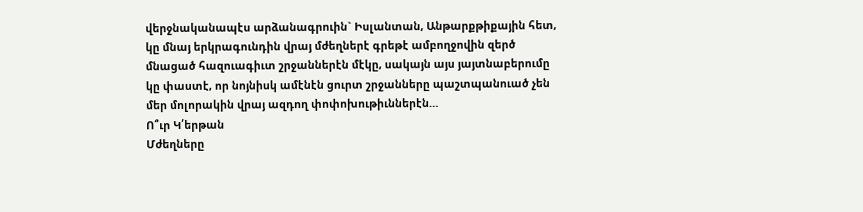վերջնականապէս արձանագրուին` Իսլանտան, Անթարքթիքային հետ, կը մնայ երկրագունդին վրայ մժեղներէ գրեթէ ամբողջովին զերծ մնացած հազուագիւտ շրջաններէն մէկը, սակայն այս յայտնաբերումը կը փաստէ, որ նոյնիսկ ամէնէն ցուրտ շրջանները պաշտպանուած չեն մեր մոլորակին վրայ ազդող փոփոխութիւններէն…
Ո՞ւր Կ՛երթան
Մժեղները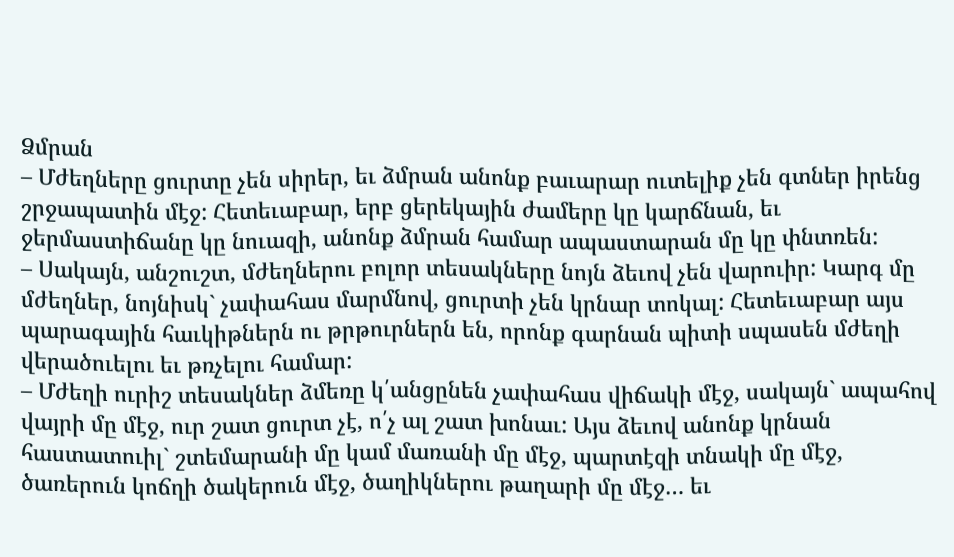Ձմրան
– Մժեղները ցուրտը չեն սիրեր, եւ ձմրան անոնք բաւարար ուտելիք չեն գտներ իրենց շրջապատին մէջ: Հետեւաբար, երբ ցերեկային ժամերը կը կարճնան, եւ ջերմաստիճանը կը նուազի, անոնք ձմրան համար ապաստարան մը կը փնտռեն:
– Սակայն, անշուշտ, մժեղներու բոլոր տեսակները նոյն ձեւով չեն վարուիր: Կարգ մը մժեղներ, նոյնիսկ` չափահաս մարմնով, ցուրտի չեն կրնար տոկալ: Հետեւաբար այս պարագային հաւկիթներն ու թրթուրներն են, որոնք գարնան պիտի սպասեն մժեղի վերածուելու եւ թռչելու համար:
– Մժեղի ուրիշ տեսակներ ձմեռը կ՛անցընեն չափահաս վիճակի մէջ, սակայն` ապահով վայրի մը մէջ, ուր շատ ցուրտ չէ, ո՛չ ալ շատ խոնաւ: Այս ձեւով անոնք կրնան հաստատուիլ` շտեմարանի մը կամ մառանի մը մէջ, պարտէզի տնակի մը մէջ, ծառերուն կոճղի ծակերուն մէջ, ծաղիկներու թաղարի մը մէջ… եւ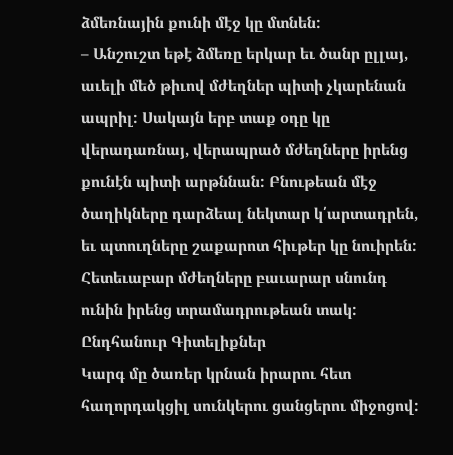ձմեռնային քունի մէջ կը մտնեն:
– Անշուշտ եթէ ձմեռը երկար եւ ծանր ըլլայ, աւելի մեծ թիւով մժեղներ պիտի չկարենան ապրիլ: Սակայն երբ տաք օդը կը վերադառնայ, վերապրած մժեղները իրենց քունէն պիտի արթննան: Բնութեան մէջ ծաղիկները դարձեալ նեկտար կ՛արտադրեն, եւ պտուղները շաքարոտ հիւթեր կը նուիրեն: Հետեւաբար մժեղները բաւարար սնունդ ունին իրենց տրամադրութեան տակ:
Ընդհանուր Գիտելիքներ
Կարգ մը ծառեր կրնան իրարու հետ հաղորդակցիլ սունկերու ցանցերու միջոցով: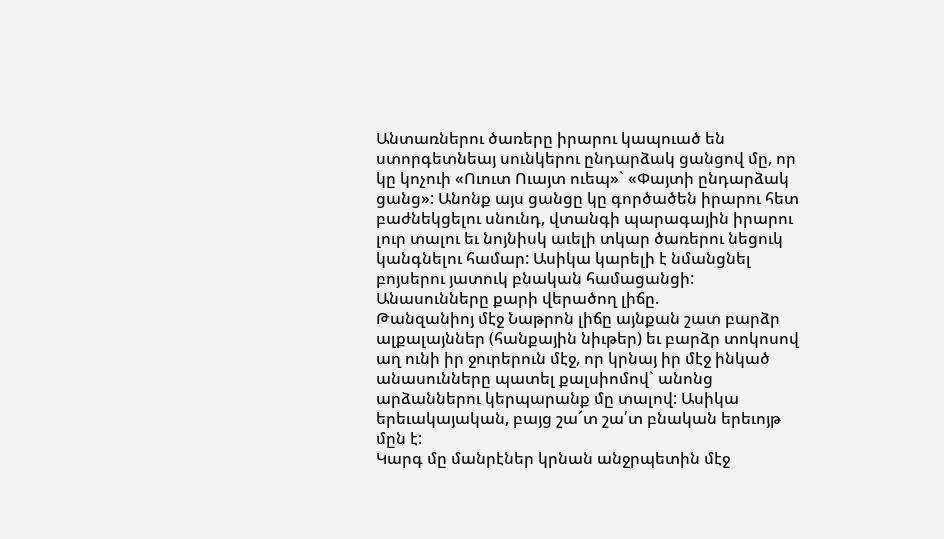Անտառներու ծառերը իրարու կապուած են ստորգետնեայ սունկերու ընդարձակ ցանցով մը, որ կը կոչուի «Ուուտ Ուայտ ուեպ»` «Փայտի ընդարձակ ցանց»: Անոնք այս ցանցը կը գործածեն իրարու հետ բաժնեկցելու սնունդ, վտանգի պարագային իրարու լուր տալու եւ նոյնիսկ աւելի տկար ծառերու նեցուկ կանգնելու համար: Ասիկա կարելի է նմանցնել բոյսերու յատուկ բնական համացանցի:
Անասունները քարի վերածող լիճը.
Թանզանիոյ մէջ Նաթրոն լիճը այնքան շատ բարձր ալքալայններ (հանքային նիւթեր) եւ բարձր տոկոսով աղ ունի իր ջուրերուն մէջ, որ կրնայ իր մէջ ինկած անասունները պատել քալսիոմով` անոնց արձաններու կերպարանք մը տալով: Ասիկա երեւակայական, բայց շա՜տ շա՛տ բնական երեւոյթ մըն է:
Կարգ մը մանրէներ կրնան անջրպետին մէջ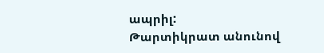ապրիլ:
Թարտիկրատ անունով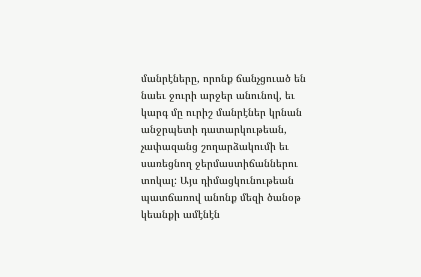մանրէները, որոնք ճանչցուած են նաեւ ջուրի արջեր անունով, եւ կարգ մը ուրիշ մանրէներ կրնան անջրպետի դատարկութեան, չափազանց շողարձակումի եւ սառեցնող ջերմաստիճաններու տոկալ: Այս դիմացկունութեան պատճառով անոնք մեզի ծանօթ կեանքի ամէնէն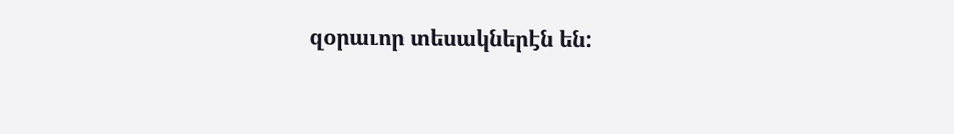զօրաւոր տեսակներէն են: